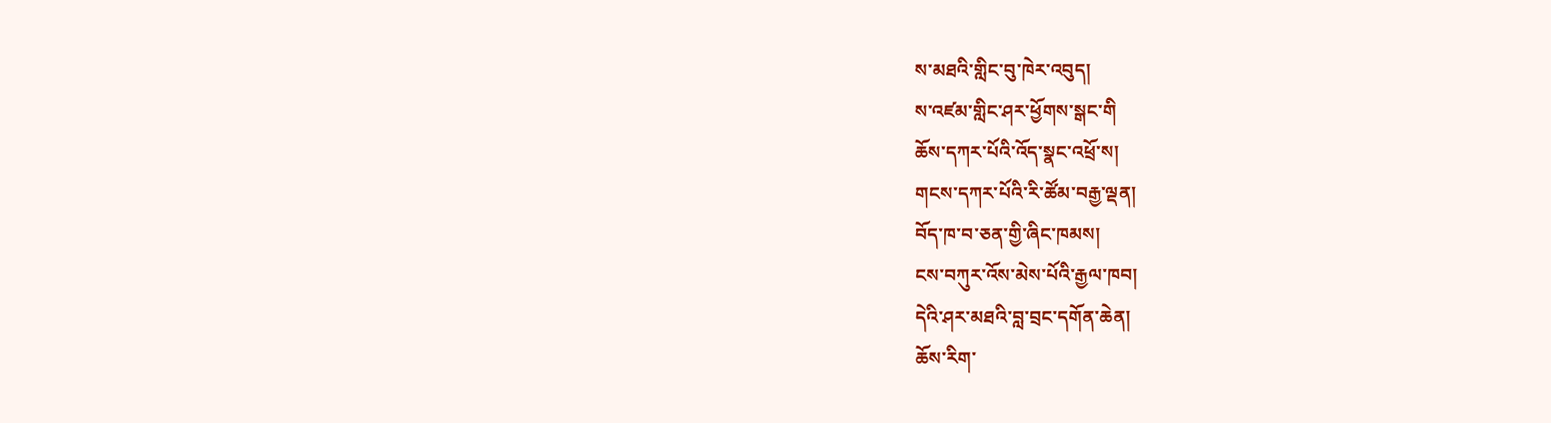ས་མཐའི་གླིང་བུ་ཁེར་འབུད།
ས་འཛམ་གླིང་ཤར་ཕྱོགས་སྒང་གི
ཆོས་དཀར་པོའི་འོད་སྣང་འཕྲོ་ས།
གངས་དཀར་པོའི་རི་ཚོམ་བརྒྱ་ལྡན།
བོད་ཁ་བ་ཅན་གྱི་ཞིང་ཁམས།
ངས་བཀུར་འོས་མེས་པོའི་རྒྱལ་ཁབ།
དེའི་ཤར་མཐའི་བླ་བྲང་དགོན་ཆེན།
ཆོས་རིག་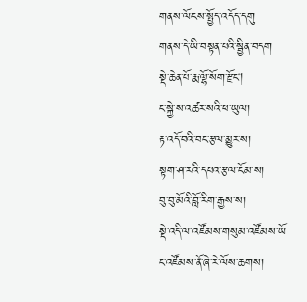གནས་ལོངས་སྤྱོད་འདོད་དགུ
གནས་དེ་ཡི་བསྟན་པའི་སྦྱིན་བདག
སྡེ་ཆེན་པོ་རྨ་ལྷོ་སོག་རྫོང།
ང་སྐྱེ་ས་འཚར་སའི་ཕ་ཡུལ།
རྟ་འདོ་བའི་བང་རྩལ་མྱུར་ས།
སྟག་ཤ་རའི་དཔའ་རྩལ་ངོམ་ས།
བུ་བུ་མོའི་བློ་རིག་རྒྱས་ས།
སྡེ་འདི་ལ་འཛོམས་གསུམ་འཛོམས་ཡོ
ང་འཛོམས་ནོ་ཞེ་རེ་ལོས་ཆགས།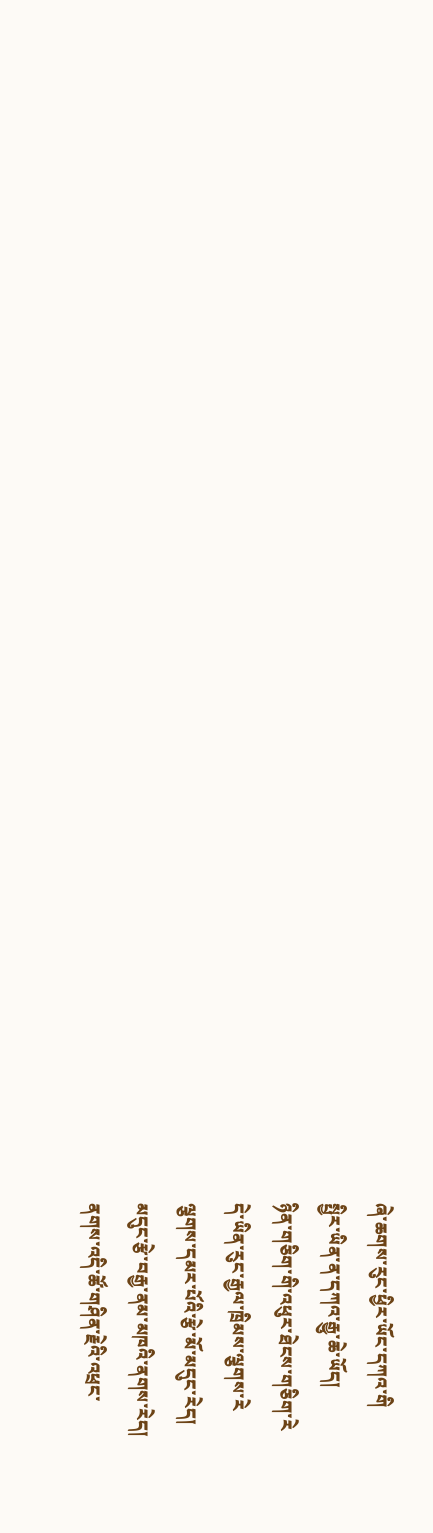ཞེ་ཆགས་རུང་ཕྱིར་ཡོང་དཀའ་གི
སྤྱིར་ཡིན་ན་དཀའ་རྒྱུ་ཆེ་ཡོད།
ཉིན་གཅིག་གི་འཕུར་ཐེངས་གཅིག་རེ
དེ་ཡིན་རུང་རྒྱལ་ཁྲིམས་ལྕགས་རེ
ལྕགས་དམར་པོའི་རྩེ་མོ་མདུང་རེད།
མདུང་རྩེ་བརྒྱ་ནམ་མཁའི་ནགས་རེད།
ནགས་འདི་ཚོ་གཤིན་རྗེའི་འཕྲང་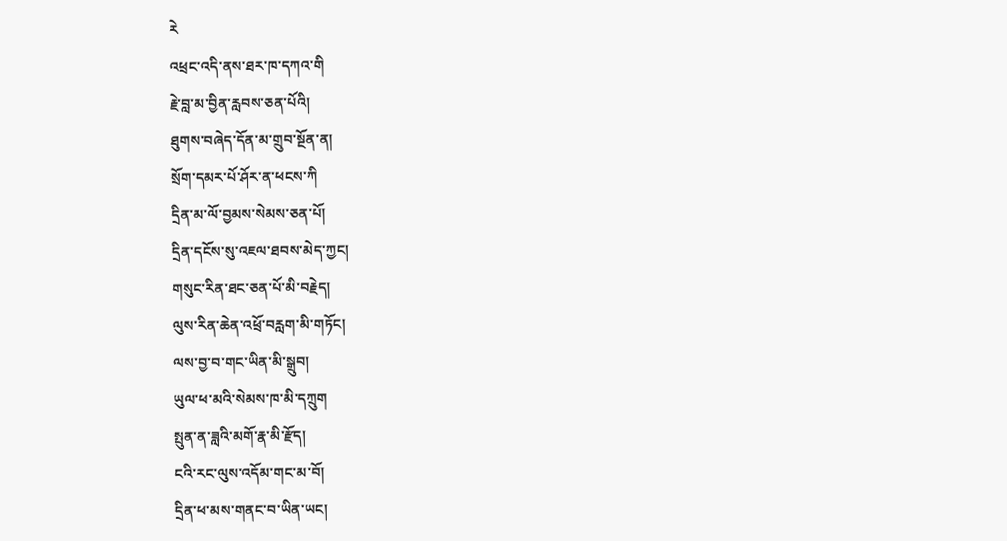རེ
འཕྲང་འདི་ནས་ཐར་ཁ་དཀའ་གི
རྗེ་བླ་མ་བྱིན་རླབས་ཅན་པོའི།
ཐུགས་བཞེད་དོན་མ་གྲུབ་སྔོན་ན།
སྲོག་དམར་པོ་ཤོར་ན་ཕངས་ཀི
དྲིན་མ་ལོ་བྱམས་སེམས་ཅན་པོ།
དྲིན་དངོས་སུ་འཇལ་ཐབས་མེད་ཀྱང།
གསུང་རིན་ཐང་ཅན་པོ་མི་བརྗེད།
ལུས་རིན་ཆེན་འཕྲོ་བརླག་མི་གཏོང།
ལས་བྱ་བ་གང་ཡིན་མི་སྒྲུབ།
ཡུལ་ཕ་མའི་སེམས་ཁ་མི་དཀྲུག
སྤུན་ན་ཟླའི་མགོ་རྣ་མི་རྫོད།
ངའི་རང་ལུས་འདོམ་གང་མ་བོ།
དྲིན་ཕ་མས་གནང་བ་ཡིན་ཡང།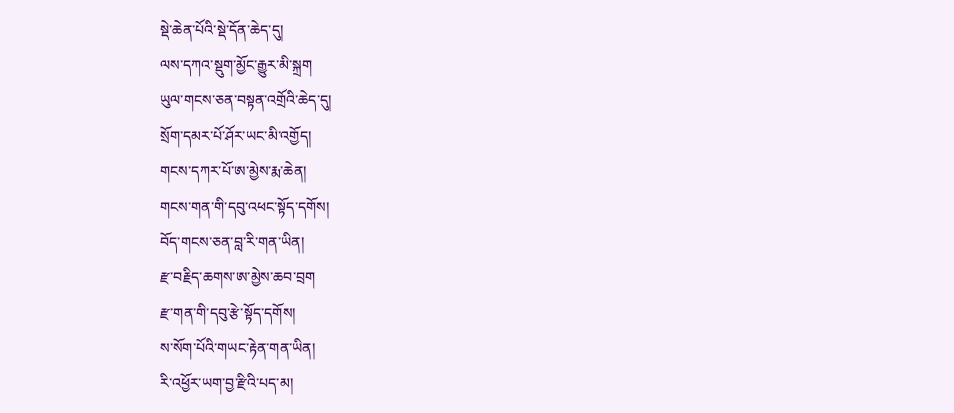སྡེ་ཆེན་པོའི་སྡེ་དོན་ཆེད་དུ།
ལས་དཀའ་སྡུག་མྱོང་རྒྱུར་མི་སྐྲག
ཡུལ་གངས་ཅན་བསྟན་འགྲོའི་ཆེད་དུ།
སྲོག་དམར་པོ་ཤོར་ཡང་མི་འགྱོད།
གངས་དཀར་པོ་ཨ་མྱེས་རྨ་ཆེན།
གངས་གན་གི་དབུ་འཕང་སྟོད་དགོས།
བོད་གངས་ཅན་བླ་རི་གན་ཡིན།
རྫ་བརྗིད་ཆགས་ཨ་མྱེས་ཆབ་བྲག
རྫ་གན་གི་དབུ་རྩེ་སྟོད་དགོས།
ས་སོག་པོའི་གཡང་རྟེན་གན་ཡིན།
རི་འཕྱོར་ཡག་བྱ་རྫིའི་པད་མ།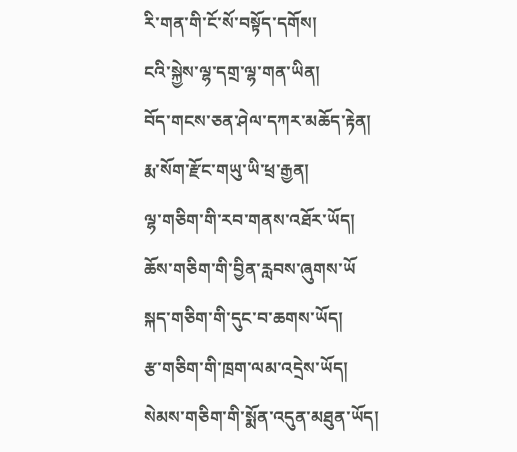རི་གན་གི་ངོ་སོ་བསྟོད་དགོས།
ངའི་སྐྱེས་ལྷ་དགྲ་ལྷ་གན་ཡིན།
བོད་གངས་ཅན་ཤེལ་དཀར་མཆོད་རྟེན།
རྨ་སོག་རྫོང་གཡུ་ཡི་ཕྲ་རྒྱན།
ལྷ་གཅིག་གི་རབ་གནས་འཐོར་ཡོད།
ཆོས་གཅིག་གི་བྱིན་རླབས་ཞུགས་ཡོ
སྐད་གཅིག་གི་དུང་བ་ཆགས་ཡོད།
རྩ་གཅིག་གི་ཁྲག་ལམ་འདྲེས་ཡོད།
སེམས་གཅིག་གི་སྨོན་འདུན་མཐུན་ཡོད།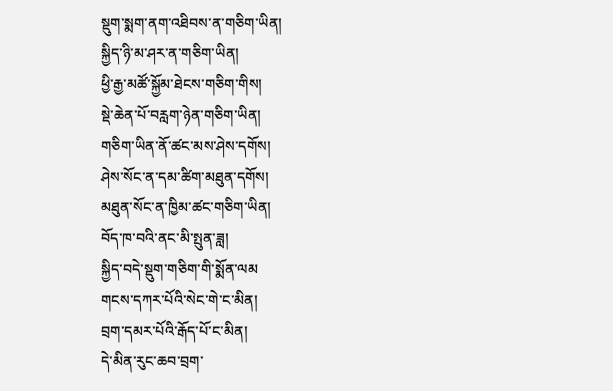སྡུག་སྨག་ནག་འཐིབས་ན་གཅིག་ཡིན།
སྐྱིད་ཉི་མ་ཤར་ན་གཅིག་ཡིན།
ཕྱི་རྒྱ་མཚོ་སྐྱོམ་ཐེངས་གཅིག་གིས།
སྡེ་ཆེན་པོ་བརླག་ཉེན་གཅིག་ཡིན།
གཅིག་ཡིན་ནོ་ཚང་མས་ཤེས་དགོས།
ཤེས་སོང་ན་དམ་ཚིག་མཐུན་དགོས།
མཐུན་སོང་ན་ཁྱིམ་ཚང་གཅིག་ཡིན།
བོད་ཁ་བའི་ནང་མི་སྤུན་ཟླ།
སྐྱིད་བདེ་སྡུག་གཅིག་གི་སྨོན་ལམ
གངས་དཀར་པོའི་སེང་གེ་ང་མིན།
བྲག་དམར་པོའི་རྒོད་པོ་ང་མིན།
དེ་མིན་རུང་ཆབ་བྲག་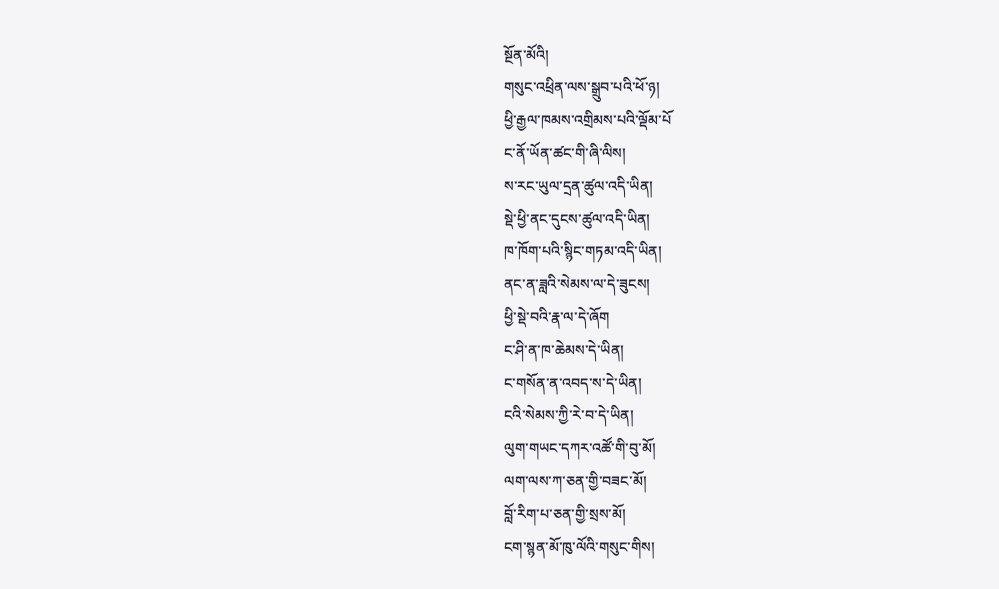སྔོན་མོའི།
གསུང་འཕྲིན་ལས་སྒྲུབ་པའི་ཕོ་ཉ།
ཕྱི་རྒྱལ་ཁམས་འགྲིམས་པའི་ལྡོམ་པོ
ང་ནོ་ཡོན་ཚང་གི་ཞི་ལིས།
ས་རང་ཡུལ་དྲན་ཚུལ་འདི་ཡིན།
སྡེ་ཕྱི་ནང་དུངས་ཚུལ་འདི་ཡིན།
ཁ་ཁོག་པའི་སྙིང་གཏམ་འདི་ཡིན།
ནང་ན་ཟླའི་སེམས་ལ་དེ་ཟུངས།
ཕྱི་སྡེ་བའི་རྣ་ལ་དེ་ཞོག
ང་ཤི་ན་ཁ་ཆེམས་དེ་ཡིན།
ང་གསོན་ན་འབད་ས་དེ་ཡིན།
ངའི་སེམས་ཀྱི་རེ་བ་དེ་ཡིན།
ལུག་གཡང་དཀར་འཚོ་གི་བུ་མོ།
ལག་ལས་ཀ་ཅན་གྱི་བཟང་མོ།
བློ་རིག་པ་ཅན་གྱི་སྲས་མོ།
ངག་སྙན་མོ་ཁུ་ལོའི་གསུང་གིས།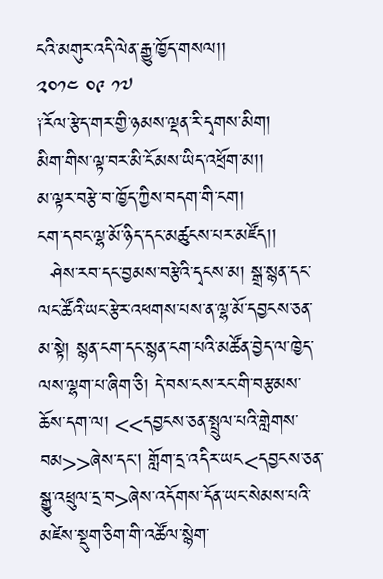ངའི་མགུར་འདི་ལེན་རྒྱུ་ཁྱོད་གསལ།།
༢༠༡༤ ༠༩ ༡༧
༑རོལ་རྩེད་གར་གྱི་ཉམས་ལྡན་རི་དྭགས་མིག།
མིག་གིས་ལྟ་བར་མི་ངོམས་ཡིད་འཕྲོག་མ།།
མ་ལྟར་བརྩེ་བ་ཁྱོད་ཀྱིས་བདག་གི་ངག།
ངག་དབང་ལྷ་མོ་ཉིད་དང་མཚུངས་པར་མཛོད།།
  ཤེས་རབ་དང་བྱམས་བརྩེའི་དྭངས་མ། སྒྲ་སྙན་དང་ལང་ཚོའི་ཡང་རྩེར་འཕགས་པས་ན་ལྷ་མོ་དབྱངས་ཅན་མ་སྟེ། སྙན་ངག་དང་སྙན་ངག་པའི་མཚོན་བྱེད་ལ་ཁྱེད་ལས་ལྷག་པ་ཞིག་ཅི། དེ་བས་ངས་རང་གི་བརྩམས་ཆོས་དག་ལ། <<དབྱངས་ཅན་སྤྲུལ་པའི་གླེགས་བམ>>ཞེས་དང། གློག་དྲ་འདིར་ཡང<དབྱངས་ཅན་སྒྱུ་འཕྲུལ་དྲ་བ>ཞེས་འདོགས་དོན་ཡང་སེམས་པའི་མཛེས་སྡུག་ཅིག་གི་འཚོལ་སྙེག་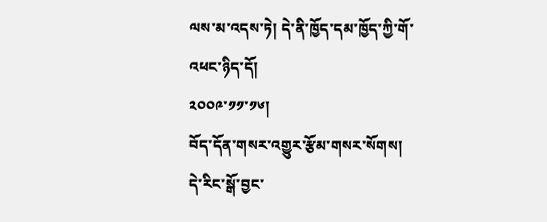ལས་མ་འདས་ཏེ། དེ་ནི་ཁྱོད་དམ་ཁྱོད་ཀྱི་གོ་འཕང་ཉིད་དོ།
༢༠༠༩་༡༡་༡༦།
བོད་དོན་གསར་འགྱུར་རྩོམ་གསར་སོགས།
དེ་རིང་སྒོ་བྱང་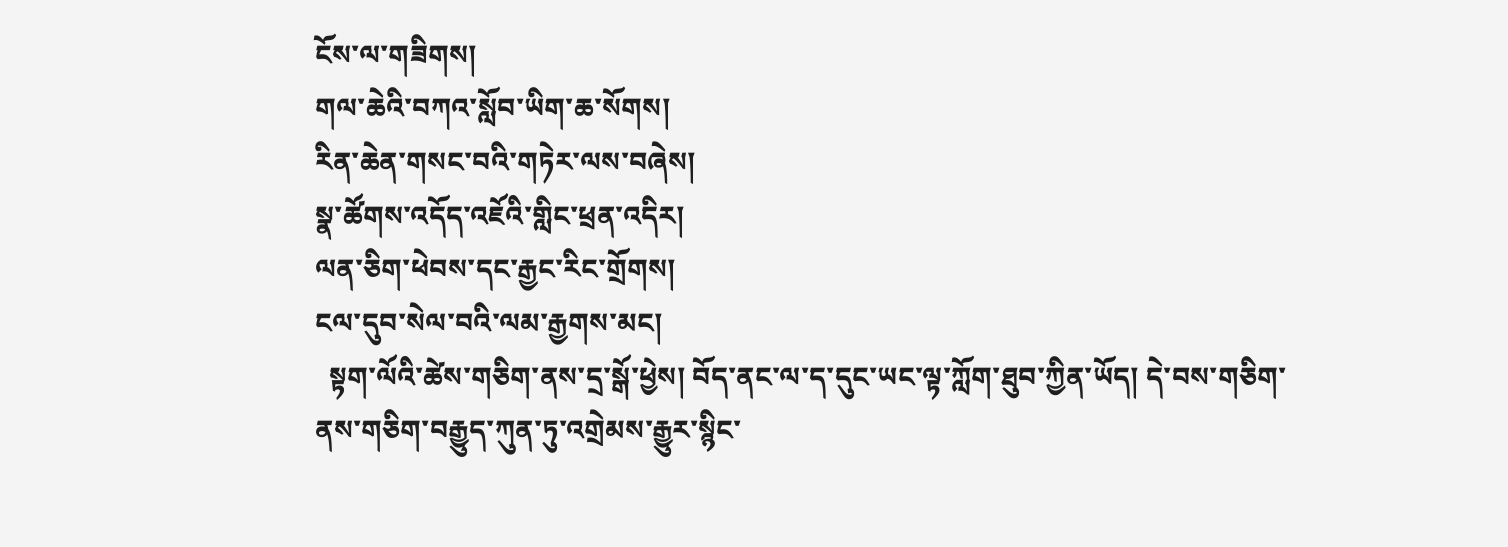ངོས་ལ་གཟིགས།
གལ་ཆེའི་བཀའ་སློབ་ཡིག་ཆ་སོགས།
རིན་ཆེན་གསང་བའི་གཏེར་ལས་བཞེས།
སྣ་ཚོགས་འདོད་འཇོའི་གླིང་ཕྲན་འདིར།
ལན་ཅིག་ཕེབས་དང་རྒྱང་རིང་གྲོགས།
ངལ་དུབ་སེལ་བའི་ལམ་རྒྱགས་མང།
  སྟག་ལོའི་ཚེས་གཅིག་ནས་དྲ་སྒོ་ཕྱེས། བོད་ནང་ལ་ད་དུང་ཡང་ལྟ་ཀློག་ཐུབ་ཀྱིན་ཡོད། དེ་བས་གཅིག་ནས་གཅིག་བརྒྱུད་ཀུན་ཏུ་འགྲེམས་རྒྱུར་སྙིང་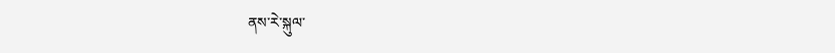ནས་རེ་སྐུལ་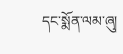དང་སྨོན་ལམ་ཞུ།